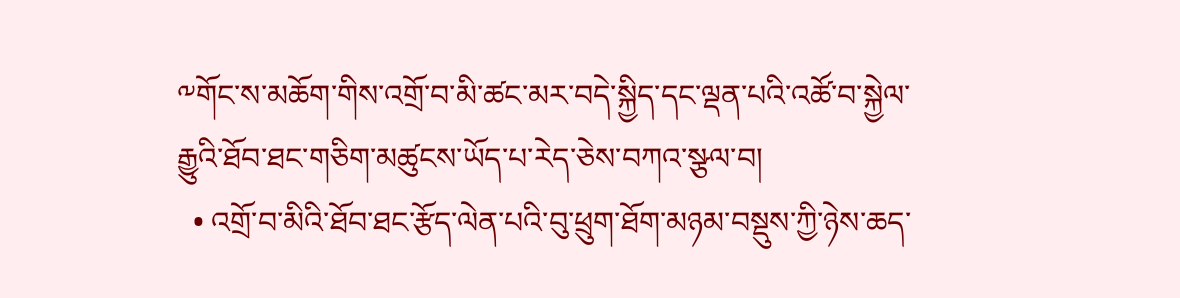༸གོང་ས་མཆོག་གིས་འགྲོ་བ་མི་ཚང་མར་བདེ་སྐྱིད་དང་ལྡན་པའི་འཚོ་བ་སྐྱེལ་རྒྱུའི་ཐོབ་ཐང་གཅིག་མཚུངས་ཡོད་པ་རེད་ཅེས་བཀའ་སྩལ་བ།
  • འགྲོ་བ་མིའི་ཐོབ་ཐང་རྩོད་ལེན་པའི་བུ་ཕྲུག་ཐོག་མཉམ་བསྡུས་ཀྱི་ཉེས་ཆད་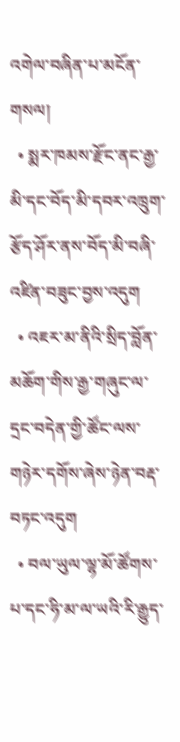འགེལ་བཞིན་པ་མངོན་གསལ།
  • སྨར་ཁམས་རྫོང་ནང་རྒྱ་མི་དང་བོད་མི་དབར་འཁྲུག་རྩོད་ཤོར་ནས་བོད་མི་བཞི་འཛིན་བཟུང་བྱས་འདུག
  • འཇར་མ་ནིའི་སྲིད་བློན་མཆོག་གིས་རྒྱ་གཞུང་ལ་དྲང་བདེན་གྱི་ཚོང་ལས་གཉེར་དགོས་ཞེས་ཉེན་བརྡ་བཏང་འདུག
  • བལ་ཡུལ་ལྷ་མོ་ཚོགས་པ་དང་ཧི་མ་ལ་ཡའི་རི་རྒྱུད་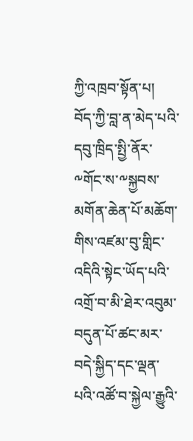ཀྱི་འཁྲབ་སྟོན་པ།
བོད་ཀྱི་བླ་ན་མེད་པའི་དབུ་ཁྲིད་སྤྱི་ནོར་༸གོང་ས་༸སྐྱབས་མགོན་ཆེན་པོ་མཆོག་གིས་འཛམ་བུ་གླིང་འདིའི་སྟེང་ཡོད་པའི་འགྲོ་བ་མི་ཐེར་འབུམ་བདུན་པོ་ཚང་མར་བདེ་སྐྱིད་དང་ལྡན་པའི་འཚོ་བ་སྐྱེལ་རྒྱུའི་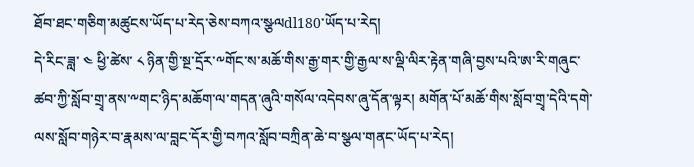ཐོབ་ཐང་གཅིག་མཚུངས་ཡོད་པ་རེད་ཅེས་བཀའ་སྩལdl180་ཡོད་པ་རེད།
དེ་རིང་ཟླ་ ༤ ཕྱི་ཚེས་ ༨ ཉིན་གྱི་སྔ་དྲོར་༸གོང་ས་མཆོ་གིས་རྒྱ་གར་གྱི་རྒྱལ་ས་ལྡི་ལིར་རྟེན་གཞི་བྱས་པའི་ཨ་རི་གཞུང་ཚབ་ཀྱི་སློབ་གྲྭ་ནས་༸གང་ཉིད་མཆོག་ལ་གདན་ཞུའི་གསོལ་འདེབས་ཞུ་དོན་ལྟར། མགོན་པོ་མཆོ་གིས་སློབ་གྲྭ་དེའི་དགེ་ལས་སློབ་གཉེར་བ་རྣམས་ལ་བླང་དོར་གྱི་བཀའ་སློབ་བཀྲིན་ཆེ་བ་སྩལ་གནང་ཡོད་པ་རེད།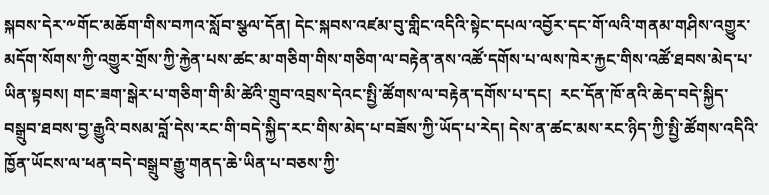སྐབས་དེར་༸གོང་མཆོག་གིས་བཀའ་སློབ་སྩལ་དོན། དེང་སྐབས་འཛམ་བུ་གླིང་འདིའི་སྟེང་དཔལ་འབྱོར་དང་གོ་ལའི་གནམ་གཤིས་འགྱུར་མདོག་སོགས་ཀྱི་འགྱུར་གྲོས་ཀྱི་རྐྱེན་པས་ཚང་མ་གཅིག་གིས་གཅིག་ལ་བརྟེན་ནས་འཚོ་དགོས་པ་ལས་ཁེར་རྐྱང་གིས་འཚོ་ཐབས་མེད་པ་ཡིན་སྟབས། གང་ཟག་སྒེར་པ་གཅིག་གི་མི་ཚེའི་གྲུབ་འབྲས་དེའང་སྤྱི་ཚོགས་ལ་བརྟེན་དགོས་པ་དང།  རང་དོན་ཁོ་ནའི་ཆེད་བདེ་སྐྱིད་བསྒྲུབ་ཐབས་བྱ་རྒྱུའི་བསམ་བློ་དེས་རང་གི་བདེ་སྐྱིད་རང་གིས་མེད་པ་བཟོས་ཀྱི་ཡོད་པ་རེད། དེས་ན་ཚང་མས་རང་ཉིད་ཀྱི་སྤྱི་ཚོགས་འདིའི་ཁྱོན་ཡོངས་ལ་ཕན་བདེ་བསྒྲུབ་རྒྱུ་གནད་ཆེ་ཡིན་པ་བཅས་ཀྱི་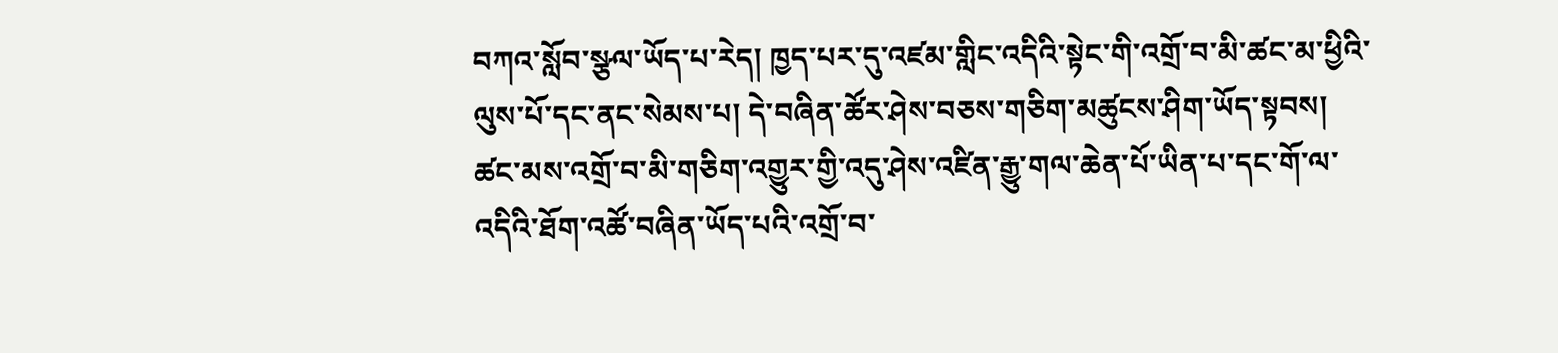བཀའ་སློབ་སྩལ་ཡོད་པ་རེད། ཁྱད་པར་དུ་འཛམ་གླིང་འདིའི་སྟེང་གི་འགྲོ་བ་མི་ཚང་མ་ཕྱིའི་ལུས་པོ་དང་ནང་སེམས་པ། དེ་བཞིན་ཚོར་ཤེས་བཅས་གཅིག་མཚུངས་ཤིག་ཡོད་སྟབས། ཚང་མས་འགྲོ་བ་མི་གཅིག་འགྱུར་གྱི་འདུ་ཤེས་འཛིན་རྒྱུ་གལ་ཆེན་པོ་ཡིན་པ་དང་གོ་ལ་འདིའི་ཐོག་འཚོ་བཞིན་ཡོད་པའི་འགྲོ་བ་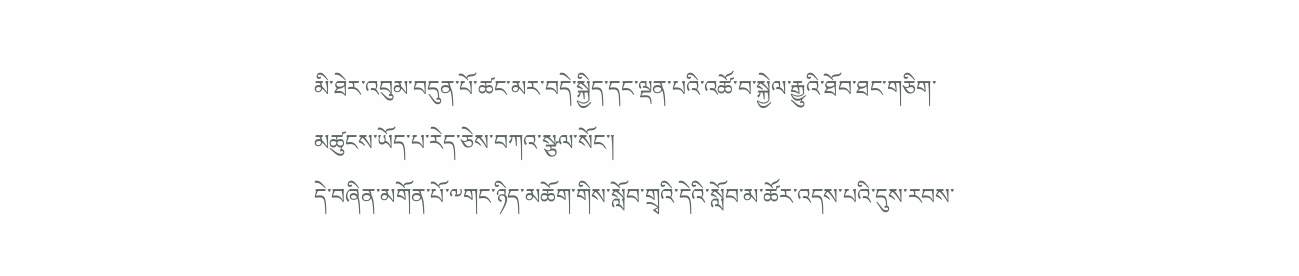མི་ཐེར་འབུམ་བདུན་པོ་ཚང་མར་བདེ་སྐྱིད་དང་ལྡན་པའི་འཚོ་བ་སྐྱེལ་རྒྱུའི་ཐོབ་ཐང་གཅིག་མཚུངས་ཡོད་པ་རེད་ཅེས་བཀའ་སྩལ་སོང་།
དེ་བཞིན་མགོན་པོ་༸གང་ཉིད་མཆོག་གིས་སློབ་གྲྭའི་དེའི་སློབ་མ་ཚོར་འདས་པའི་དུས་རབས་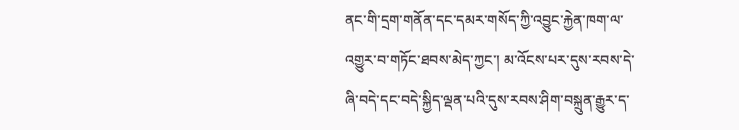ནང་གི་དྲག་གནོན་དང་དམར་གསོད་ཀྱི་འབྱུང་རྐྱེན་ཁག་ལ་འགྱུར་བ་གཏོང་ཐབས་མེད་ཀྱང་། མ་འོངས་པར་དུས་རབས་དེ་ཞི་བདེ་དང་བདེ་སྐྱིད་ལྡན་པའི་དུས་རབས་ཤིག་བསྐྲུན་རྒྱུར་ད་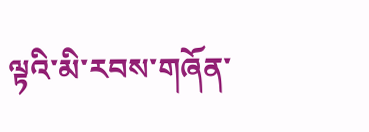ལྟའི་མི་རབས་གཞོན་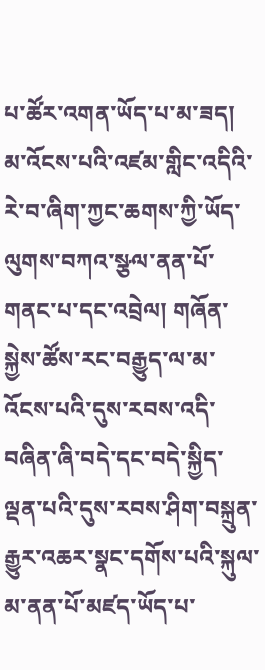པ་ཚོར་འགན་ཡོད་པ་མ་ཟད། མ་འོངས་པའི་འཛམ་གླིང་འདིའི་རེ་བ་ཞིག་ཀྱང་ཆགས་ཀྱི་ཡོད་ལུགས་བཀའ་སྩལ་ནན་པོ་གནང་པ་དང་འབྲེལ། གཞོན་སྐྱེས་ཚོས་རང་བརྒྱུད་ལ་མ་འོངས་པའི་དུས་རབས་འདི་བཞིན་ཞི་བདེ་དང་བདེ་སྐྱིད་ལྡན་པའི་དུས་རབས་ཤིག་བསྐྲུན་རྒྱུར་འཆར་སྣང་དགོས་པའི་སྐུལ་མ་ནན་པོ་མཛད་ཡོད་པ་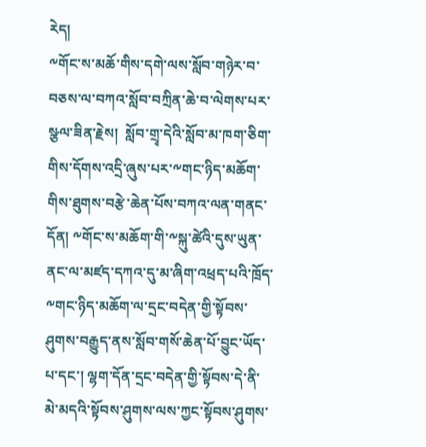རེད།
༸གོང་ས་མཆོ་གིས་དགེ་ལས་སློབ་གཉེར་བ་བཅས་ལ་བཀའ་སློབ་བཀྲིན་ཆེ་བ་ལེགས་པར་སྩལ་ཟིན་རྗེས།  སློབ་གྲྭ་དེའི་སློབ་མ་ཁག་ཅིག་གིས་དོགས་འདྲི་ཞུས་པར་༸གང་ཉིད་མཆོག་གིས་ཐུགས་བརྩེ་ཆེན་པོས་བཀའ་ལན་གནང་དོན། ༸གོང་ས་མཆོག་གི་༸སྐུ་ཚེའི་དུས་ཡུན་ནང་ལ་མཛད་དཀའ་དུ་མ་ཞིག་འཕྲད་པའི་ཁྲོད་༸གང་ཉིད་མཆོག་ལ་དྲང་བདེན་གྱི་སྟོབས་ཤུགས་བརྒྱུད་ནས་སློབ་གསོ་ཆེན་པོ་བྱུང་ཡོད་པ་དང་། ལྷག་དོན་དྲང་བདེན་གྱི་སྟོབས་དེ་ནི་མེ་མདའི་སྟོབས་ཤུགས་ལས་ཀྱང་སྟོབས་ཤུགས་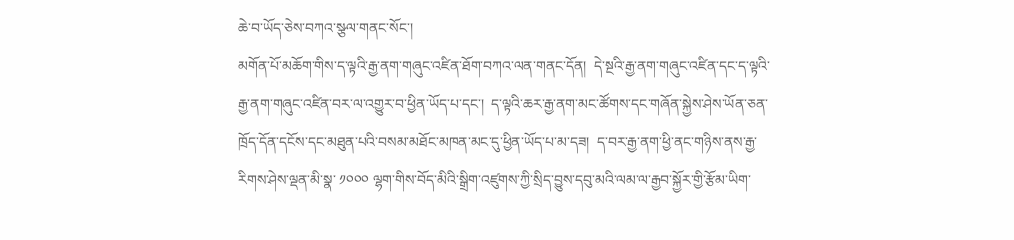ཆེ་བ་ཡོད་ཅེས་བཀའ་སྩལ་གནང་སོང་།
མགོན་པོ་མཆོག་གིས་ད་ལྟའི་རྒྱ་ནག་གཞུང་འཛིན་ཐོག་བཀའ་ལན་གནང་དོན།  དེ་སྔའི་རྒྱ་ནག་གཞུང་འཛིན་དང་ད་ལྟའི་རྒྱ་ནག་གཞུང་འཛིན་བར་ལ་འགྱུར་བ་ཕྱིན་ཡོད་པ་དང་།  ད་ལྟའི་ཆར་རྒྱ་ནག་མང་ཚོགས་དང་གཞོན་སྐྱེས་ཤེས་ཡོན་ཅན་ཁྲོད་དོན་དངོས་དང་མཐུན་པའི་བསམ་མཐོང་མཁན་མང་དུ་ཕྱིན་ཡོད་པ་མ་དཟ།  ད་བར་རྒྱ་ནག་ཕྱི་ནང་གཉིས་ནས་རྒྱ་རིགས་ཤེས་ལྡན་མི་སྣ་ ༡༠༠༠ ལྷག་གིས་བོད་མིའི་སྒྲིག་འཛུགས་ཀྱི་སྲིད་བྱུས་དབུ་མའི་ལམ་ལ་རྒྱབ་སྐྱོར་གྱི་རྩོམ་ཡིག་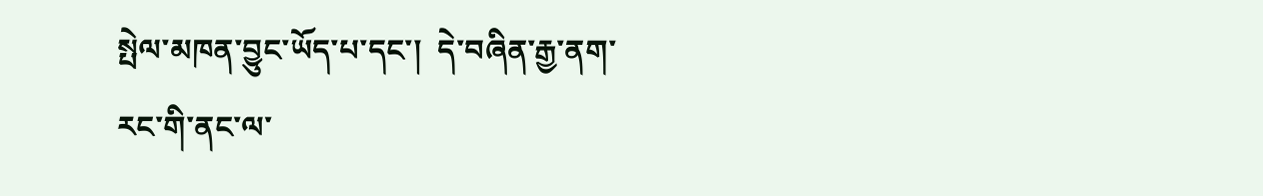སྤེལ་མཁན་བྱུང་ཡོད་པ་དང་།  དེ་བཞིན་རྒྱ་ནག་རང་གི་ནང་ལ་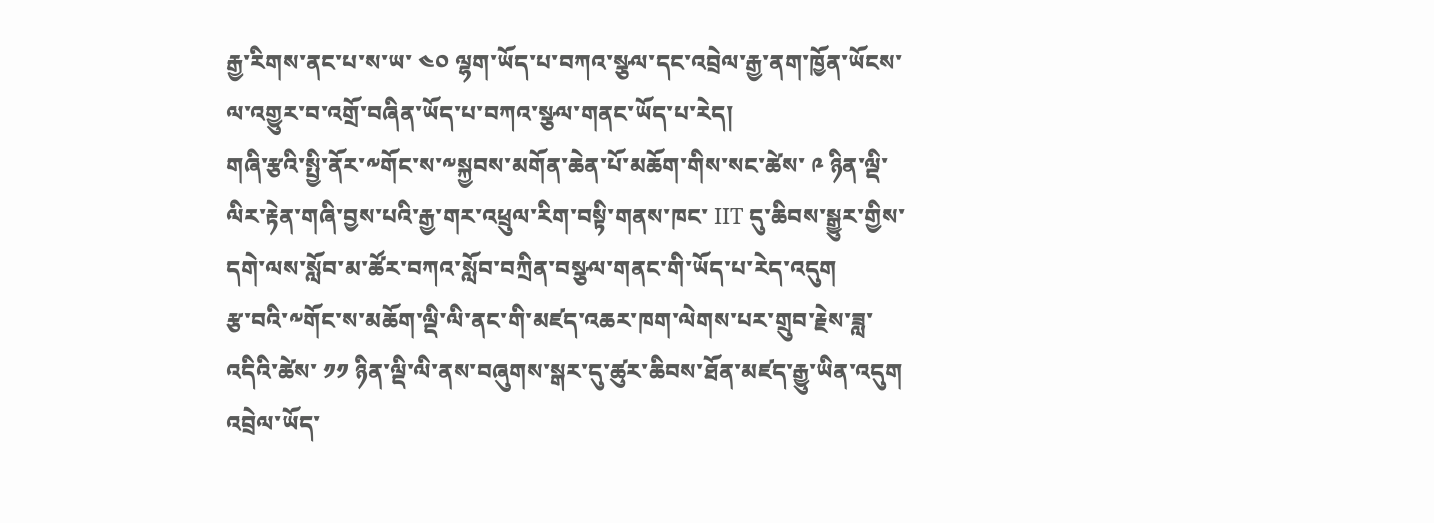རྒྱ་རིགས་ནང་པ་ས་ཡ་ ༤༠ ལྷག་ཡོད་པ་བཀའ་སྩལ་དང་འབྲེལ་རྒྱ་ནག་ཁྱོན་ཡོངས་ལ་འགྱུར་བ་འགྲོ་བཞིན་ཡོད་པ་བཀའ་སྩལ་གནང་ཡོད་པ་རེད།
གཞི་རྩའི་སྤྱི་ནོར་༸གོང་ས་༸སྐྱབས་མགོན་ཆེན་པོ་མཆོག་གིས་སང་ཚེས་ ༩ ཉིན་ལྡི་ལིར་རྟེན་གཞི་བྱས་པའི་རྒྱ་གར་འཕྲུལ་རིག་བསྟི་གནས་ཁང་ IIT དུ་ཆིབས་སྒྱུར་གྱིས་དགེ་ལས་སློབ་མ་ཚོར་བཀའ་སློབ་བཀྲིན་བསྩལ་གནང་གི་ཡོད་པ་རེད་འདུག
རྩ་བའི་༸གོང་ས་མཆོག་ལྡི་ལི་ནང་གི་མཛད་འཆར་ཁག་ལེགས་པར་གྲུབ་རྗེས་ཟླ་འདིའི་ཚེས་ ༡༡ ཉིན་ལྡི་ལི་ནས་བཞུགས་སྒར་དུ་ཚུར་ཆིབས་ཐོན་མཛད་རྒྱུ་ཡིན་འདུག
འབྲེལ་ཡོད་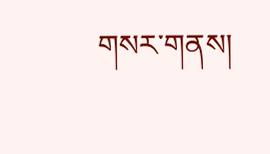གསར་གནས།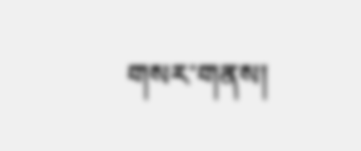གསར་གནས།